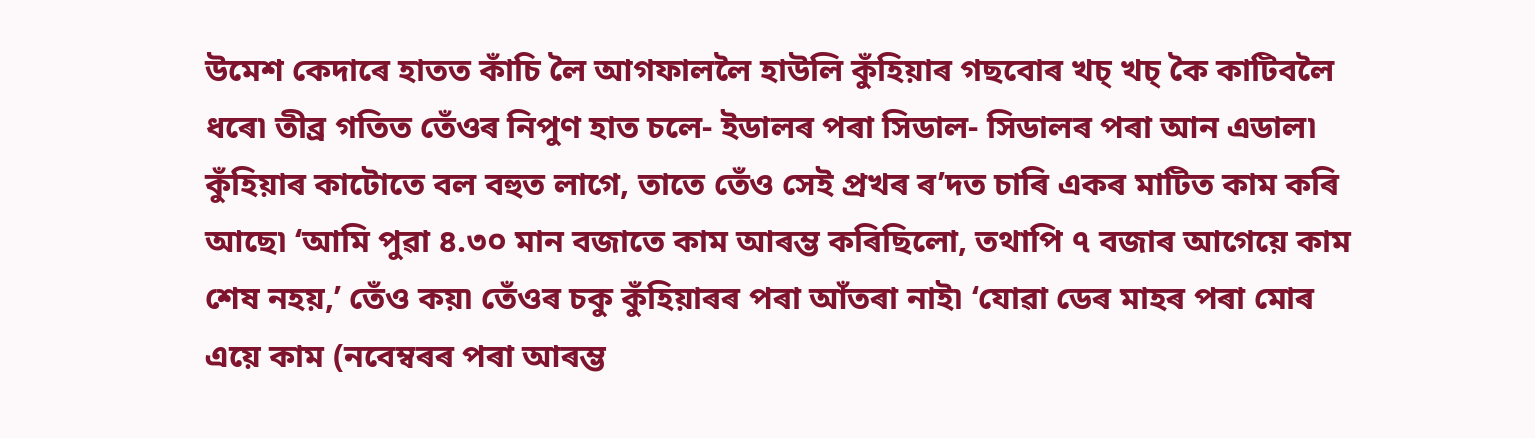উমেশ কেদাৰে হাতত কাঁচি লৈ আগফাললৈ হাউলি কুঁহিয়াৰ গছবোৰ খচ্ খচ্ কৈ কাটিবলৈ ধৰে৷ তীব্ৰ গতিত তেঁওৰ নিপুণ হাত চলে- ইডালৰ পৰা সিডাল- সিডালৰ পৰা আন এডাল৷ কুঁহিয়াৰ কাটোতে বল বহুত লাগে, তাতে তেঁও সেই প্ৰখৰ ৰ’দত চাৰি একৰ মাটিত কাম কৰি আছে৷ ‘আমি পুৱা ৪.৩০ মান বজাতে কাম আৰম্ভ কৰিছিলো, তথাপি ৭ বজাৰ আগেয়ে কাম শেষ নহয়,’ তেঁও কয়৷ তেঁওৰ চকু কুঁহিয়াৰৰ পৰা আঁতৰা নাই৷ ‘যোৱা ডেৰ মাহৰ পৰা মোৰ এয়ে কাম (নবেম্বৰৰ পৰা আৰম্ভ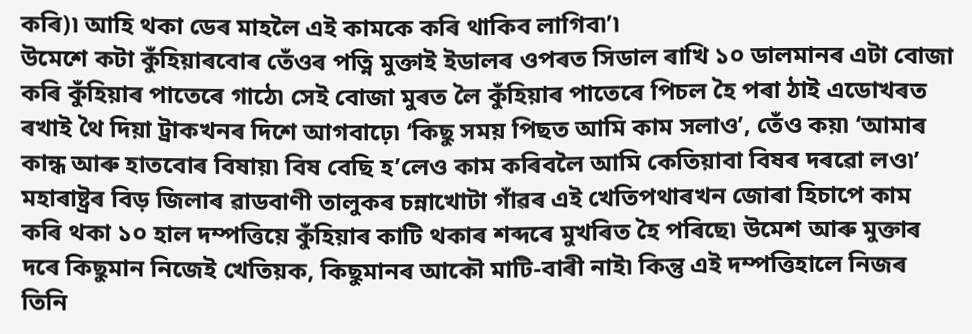কৰি)৷ আহি থকা ডেৰ মাহলৈ এই কামকে কৰি থাকিব লাগিব৷’৷
উমেশে কটা কুঁহিয়াৰবোৰ তেঁওৰ পত্নি মুক্তাই ইডালৰ ওপৰত সিডাল ৰাখি ১০ ডালমানৰ এটা বোজা কৰি কুঁহিয়াৰ পাতেৰে গাঠে৷ সেই বোজা মুৰত লৈ কুঁহিয়াৰ পাতেৰে পিচল হৈ পৰা ঠাই এডোখৰত ৰখাই থৈ দিয়া ট্ৰাকখনৰ দিশে আগবাঢ়ে৷ ‘কিছু সময় পিছত আমি কাম সলাও’, তেঁও কয়৷ ‘আমাৰ কান্ধ আৰু হাতবোৰ বিষায়৷ বিষ বেছি হ’লেও কাম কৰিবলৈ আমি কেতিয়াবা বিষৰ দৰৱো লও৷’
মহাৰাষ্ট্ৰৰ বিড় জিলাৰ ৱাডবাণী তালুকৰ চন্নাখোটা গাঁৱৰ এই খেতিপথাৰখন জোৰা হিচাপে কাম কৰি থকা ১০ হাল দম্পত্তিয়ে কুঁহিয়াৰ কাটি থকাৰ শব্দৰে মুখৰিত হৈ পৰিছে৷ উমেশ আৰু মুক্তাৰ দৰে কিছুমান নিজেই খেতিয়ক, কিছুমানৰ আকৌ মাটি-বাৰী নাই৷ কিন্তু এই দম্পত্তিহালে নিজৰ তিনি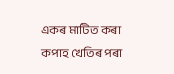একৰ মাটিত কৰা কপাহ খেতিৰ পৰা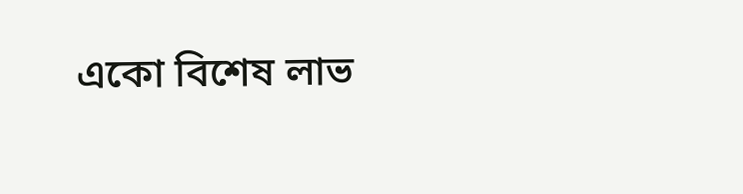একো বিশেষ লাভ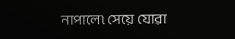নাপালে৷ সেয়ে যোৱা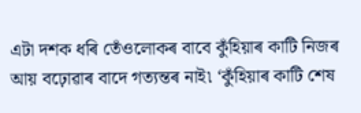এটা দশক ধৰি তেঁওলোকৰ বাবে কুঁহিয়াৰ কাটি নিজৰ আয় বঢ়োৱাৰ বাদে গত্যন্তৰ নাই৷ ‘কুঁহিয়াৰ কাটি শেষ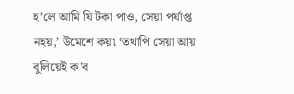হ’লে আমি যি টকা পাও, সেয়া পৰ্যাপ্ত নহয়,’ উমেশে কয়৷ ‘তথাপি সেয়া আয় বুলিয়েই ক'ব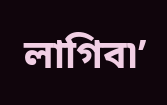লাগিব৷’